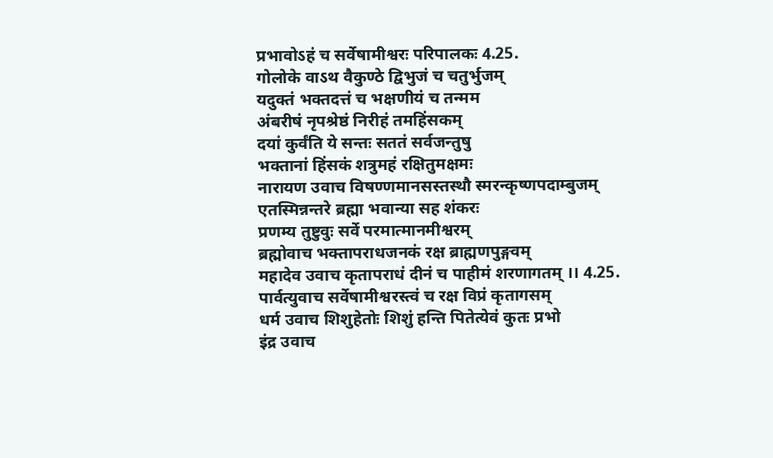प्रभावोऽहं च सर्वेषामीश्वरः परिपालकः 4.25.
गोलोके वाऽथ वैकुण्ठे द्विभुजं च चतुर्भुजम्
यदुक्तं भक्तदत्तं च भक्षणीयं च तन्मम
अंबरीषं नृपश्रेष्ठं निरीहं तमहिंसकम्
दयां कुर्वंति ये सन्तः सततं सर्वजन्तुषु
भक्तानां हिंसकं शत्रुमहं रक्षितुमक्षमः
नारायण उवाच विषण्णमानसस्तस्थौ स्मरन्कृष्णपदाम्बुजम्
एतस्मिन्नन्तरे ब्रह्मा भवान्या सह शंकरः
प्रणम्य तुष्टुवुः सर्वे परमात्मानमीश्वरम्
ब्रह्मोवाच भक्तापराधजनकं रक्ष ब्राह्मणपुङ्गवम्
महादेव उवाच कृतापराधं दीनं च पाहीमं शरणागतम् ।। 4.25.
पार्वत्युवाच सर्वेषामीश्वरस्त्वं च रक्ष विप्रं कृतागसम्
धर्म उवाच शिशुहेतोः शिशुं हन्ति पितेत्येवं कुतः प्रभो
इंद्र उवाच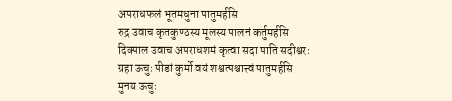अपराधफलं भूतमधुना पातुमर्हसि
रुद्र उवाच कृतकुण्ठस्य मूलस्य पालनं कर्तुमर्हसि
दिक्पाल उवाच अपराधशमं कृत्वा सदा पाति सदीश्वरः
ग्रहा ऊचुः पीडां कुर्मो वयं शश्वत्पश्चात्त्वं पातुमर्हसि
मुनय ऊचुः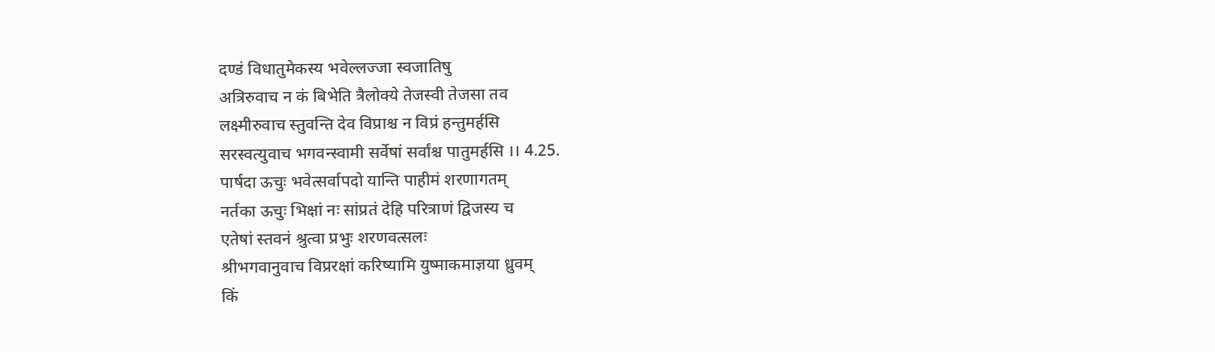दण्डं विधातुमेकस्य भवेल्लज्जा स्वजातिषु
अत्रिरुवाच न कं बिभेति त्रैलोक्ये तेजस्वी तेजसा तव
लक्ष्मीरुवाच स्तुवन्ति देव विप्राश्च न विप्रं हन्तुमर्हसि
सरस्वत्युवाच भगवन्स्वामी सर्वेषां सर्वांश्च पातुमर्हसि ।। 4.25.
पार्षदा ऊचुः भवेत्सर्वापदो यान्ति पाहीमं शरणागतम्
नर्तका ऊचुः भिक्षां नः सांप्रतं देहि परित्राणं द्विजस्य च
एतेषां स्तवनं श्रुत्वा प्रभुः शरणवत्सलः
श्रीभगवानुवाच विप्ररक्षां करिष्यामि युष्माकमाज्ञया ध्रुवम्
किं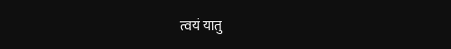त्वयं यातु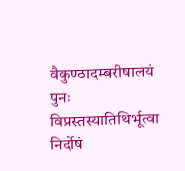वैकुण्ठादम्बरीषालयं पुनः
विप्रस्तस्यातिथिर्भूत्वा निर्दोषं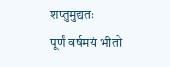शप्तुमुद्यतः
पूर्णं वर्षमयं भीतो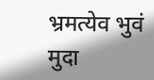भ्रमत्येव भुवं मुदा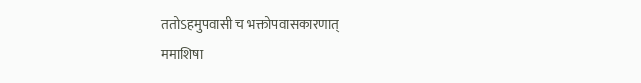ततोऽहमुपवासी च भक्तोपवासकारणात्
ममाशिषा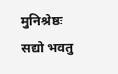मुनिश्रेष्ठः सद्यो भवतु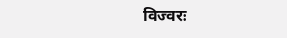विज्वरः